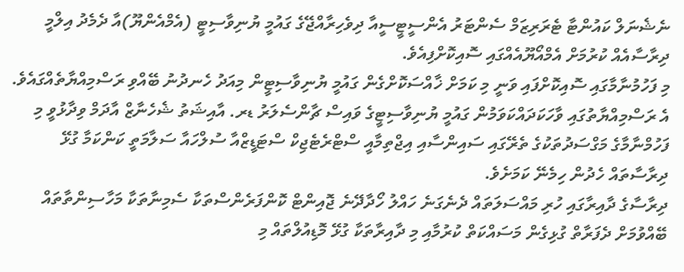ނެޝެނަލް ކައުންޓާ ޓެރަރިޒަމް ސެންޓަރު އެންސީޓީސީއާ ދިވެހިރާއްޖޭގެ ގައުމީ ޔުނިވާސިޓީ (އެމްއެންޔޫ)އާ ދެމެދު އިލްމީ ދިރާސާއެއް ކުރުމަށް އެމްއޯޔޫއެއްގައި ސޮއިކޮށްފިއެވެ.
މި ފަހުމުނާމާގައި ސޮއިކޮށްފައި ވަނީ މި ކަމަށް ޚާއްސަކޮށްގެން ގައުމީ ޔުނިވާސިޓީން މިއަދު ހެނދުނު ބޭއްވި ރަސްމިއްޔާތެއްގައެވެ.
އެ ރަސްމިއްޔާތުގައި ވާހަކަދައްކަވަމުން ގައުމީ ޔުނިވާސިޓީގެ ވައިސް ޗާންސެލަރު ޑރ. އާއިޝަތު ޝެހެނާޒް އާދަމް ވިދާޅުވީ މި ފަހުމްނާމާގެ މަގްސަދުތަކުގެ ތެރޭގައި ސައިންސާއި އިޖްތިމާއީ ސްޓްރެޓެޖިކް ސްޓަޑީޒްއާ ސުލްހައާ ސަލާމަތީ ކަންކަމާ ގުޅޭ ދިރާސާތައް ހެދުން ހިމެނޭ ކަމަށެވެ.
ދިރާސާގެ ދާއިރާގައި ހުރި މައްސަލަތައް ދެނެގަނެ ހައްލު ހޯދާދޭނެ ޖޮއިންޓް ކޮންފަރެންސްތަކާ ސެމިނާތަކާ މަހާސިންތާތައް ބޭއްވުމަށް ދެފަރާތް ގުޅިގެން މަސައްކަތް ކުރުމާއި މި ދާއިރާތަކާ ގުޅޭ މޮޑިއުލްތައް މި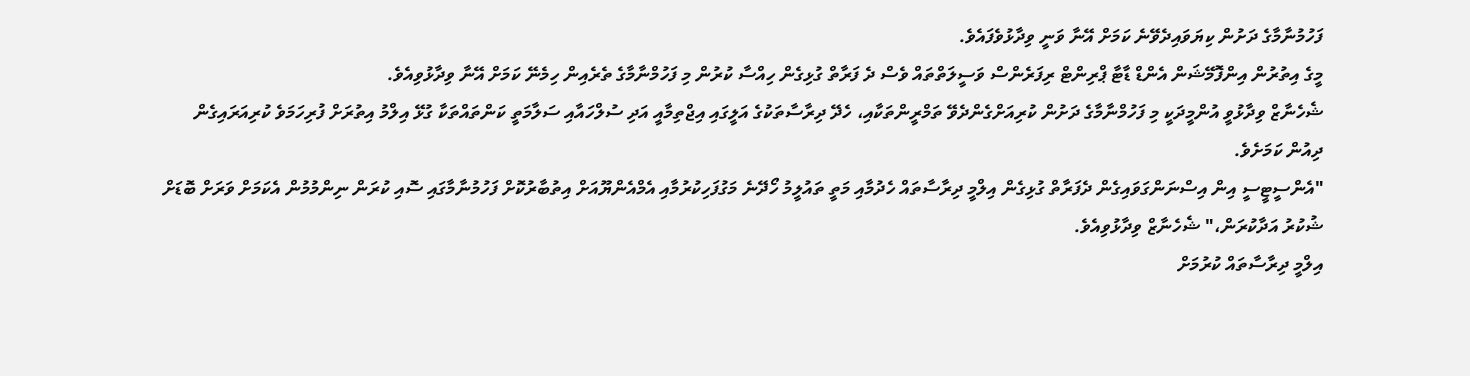ފަހުމުނާމާގެ ދަށުން ކިޔަވައިދެވޭނެ ކަމަށް އޭނާ ވަނީ ވިދާޅުވެފައެވެ.
މީގެ އިތުރުން އިންފޮމޭޝަން އެންޑް ޑާޓާ ޕްރިންޓް ރިފަރެންސް ވަސީލަތްތައް ވެސް ދެ ފަރާތް ގުޅިގެން ހިއްސާ ކުރުން މި ފަހުމްނާމާގެ ތެރެއިން ހިމެނޭ ކަމަށް އޭނާ ވިދާޅުވިއެވެ.
ޝެހެނާޒް ވިދާޅުވީ އުންމީދަކީ މި ފަހުމްނާމާގެ ދަށުން ކުރިއަށްގެންދެވޭ ތަމްރީންތަކާއި، ހެދޭ ދިރާސާތަކުގެ އަލީގައި އިޖްތިމާއީ އަދި ސުލްހައާއި ސަލާމަތީ ކަންތައްތަކާ ގުޅޭ އިލްމު އިތުރަށް ފުރިހަމަވެ ކުރިއަރައިގެން ދިއުން ކަމަށެވެ.
"އެންސީޓީސީ އިން އިސްނަންގަވައިގެން ދެފަރާތް ގުޅިގެން އިލްމީ ދިރާސާތައް ހެދުމާއި މަތީ ތައުލީމު ހޯދޭނެ މަގުފަހިކުރުމާއި އެމްއެންޔޫއަށް އިތުބާރުކޮށް ފަހުމުނާމާގައި ސޮއި ކުރަން ނިންމުމުން އެކަމަށް ވަރަށް ބޮޑަށް ޝުކުރު އަދާކުރަން،" ޝެހެނާޒް ވިދާޅުވިއެވެ.
އިލްމީ ދިރާސާތައް ކުރުމަށް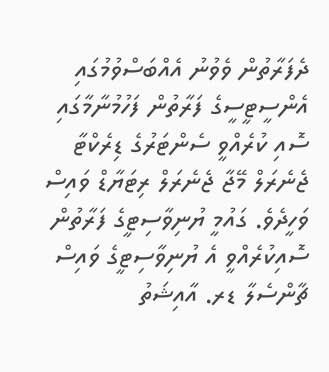ދެފަރާތުން ވެވުނު އެއްބަސްވުމުގައި އެންސީޓީސީގެ ފަރާތުން ފަހުމުނާމާގައި ސޮއި ކުރެއްވީ ސެންޓަރުގެ ޑިރެކްޓާ ޖެނެރަލް މޭޖާ ޖެނެރަލް ރިޓަޔާޑް ވައިސް ވަހީދެވެ. ގައުމީ ޔުނިވާސިޓީގެ ފަރާތުން ސޮއިކުރެއްވީ އެ ޔުނިވާސިޓީގެ ވައިސް ޗާންސެލާ ޑރ. އާއިޝަތު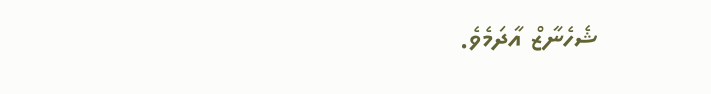ޝެހެނާޒް އާދަމެވެ.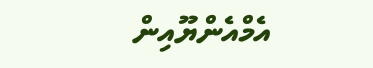އެމްއެންޔޫއިން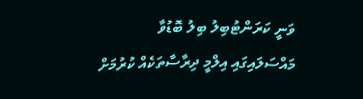ވަނީ ކަރަންޓުބިލު ބިލު ބޮޑުވާ މައްސަލައިގައި އިލްމީ ދިރާސާތަކެއް ކުރުމަށް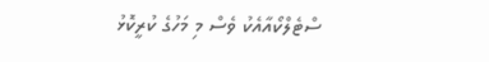ސްޓެލްކޯއާއެކު ވެސް މި މަހުގެ ކުރީކޮޅު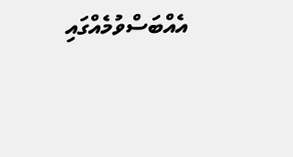އެއްބަސްވުމެއްގައި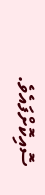ސޮއިކޮށްފައެވެ.